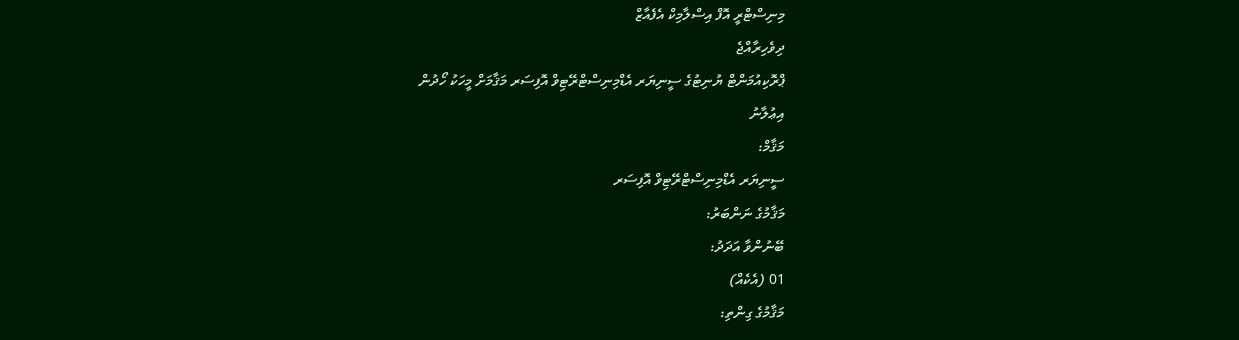މިނިސްޓްރީ އޮފް އިސްލާމިކް އެފެއާޒް
ދިވެހިރާއްޖެ
ޕްރޮކިއުމަންޓް ޔުނިޓުގެ ސީނިޔަރ އެޑްމިނިސްޓްރޭޓިވް އޮފިސަރ މަޤާމަށް މީހަކު ހޯދުން
އިޢުލާނު
މަޤާމް:
ސީނިޔަރ އެޑްމިނިސްޓްރޭޓިވް އޮފިސަރ
މަޤާމުގެ ނަންބަރު:
ބޭނުންވާ އަދަދު:
01 (އެކެއް)
މަޤާމުގެ ގިންތި: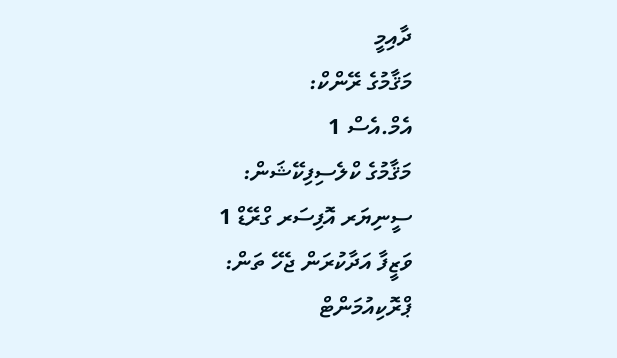ދާއިމީ
މަޤާމުގެ ރޭންކް:
އެމް.އެސް 1
މަޤާމުގެ ކްލެސިފިކޭޝަން:
ސީނިޔަރ އޮފިސަރ ގްރޭޑް 1
ވަޒީފާ އަދާކުރަން ޖެހޭ ތަން:
ޕްރޮކިއުމަންޓް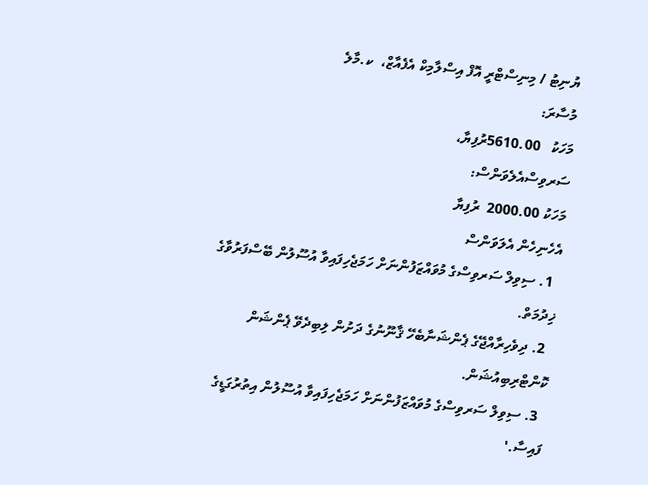ޔުނިޓު / މިނިސްޓްރީ އޮފް އިސްލާމިކް އެފެއާޒް،  ކ.މާލެ
މުސާރަ:
މަހަކު   5610.00ރުފިޔާ،
ސަރވިސްއެލެވަންސް:
މަހަކު 2000.00  ރުފިޔާ
އެހެނިހެން އެލަވަންސް
  1. ސިވިލް ސަރވިސްގެ މުވައްޒަފުންނަށް ހަމަޖެހިފައިވާ އުސޫލުން ބޭސްފަރުވާގެ ޚިދުމަތް.
  2. ދިވެހިރާއްޖޭގެ ޕެންޝަނާބެހޭ ޤާނޫނުގެ ދަށުން ލިބިދެވޭ ޕެންޝަން ކޮންޓްރިބިއުޝަން.
  3. ސިވިލް ސަރވިސްގެ މުވައްޒަފުންނަށް ހަމަޖެހިފައިވާ އުސޫލުން އިތުރުގަޑީގެ ފައިސާ.'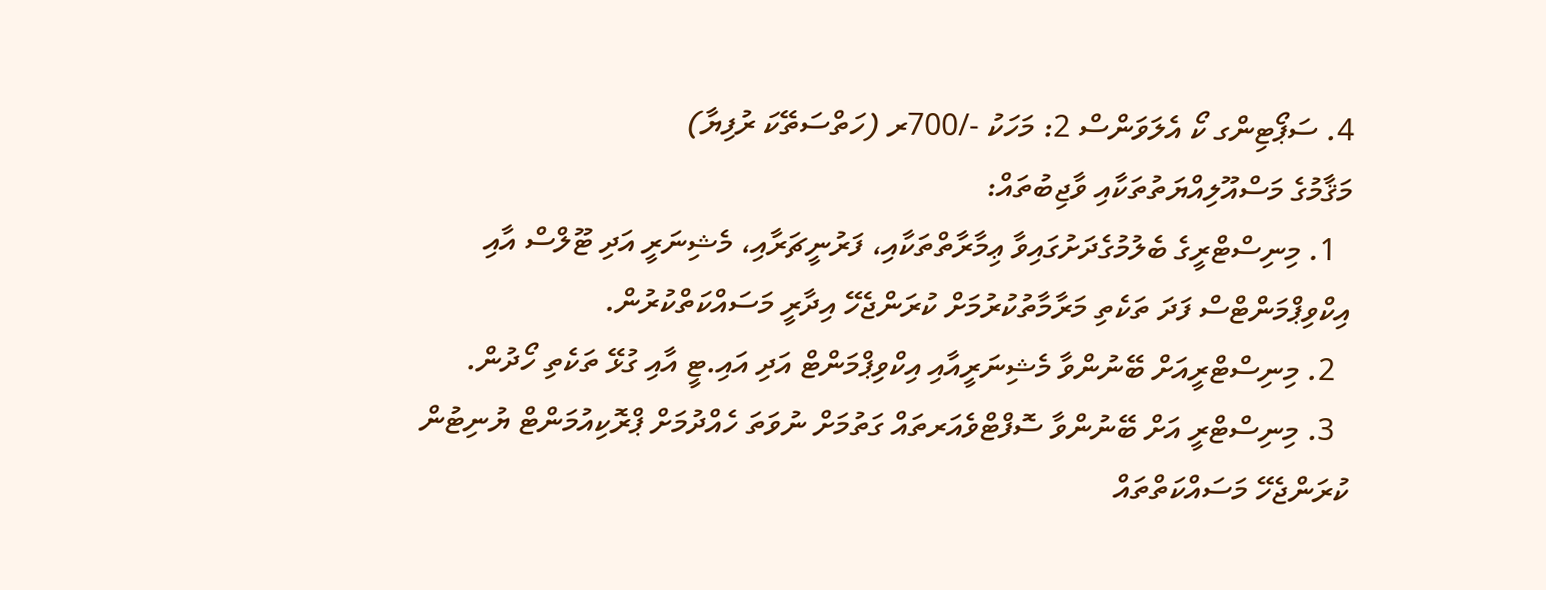4. ސަޕޯޓިންގ ކޯ އެލަވަންސް 2: މަހަކު -/700ރ (ހަތްސަތޭކަ ރުފިޔާ)
މަޤާމުގެ މަސްއޫލިއްޔަތުތަކާއި ވާޖިބުތައް:
  1. މިނިސްޓްރީގެ ބެލުމުގެދަށުގައިވާ ޢިމާރާތްތަކާއި، ފަރުނީޗަރާއި، މެޝިނަރީ އަދި ޓޫލްސް އާއި އިކްވިޕްމަންޓްސް ފަދަ ތަކެތި މަރާމާތުކުރުމަށް ކުރަންޖެހޭ އިދާރީ މަސައްކަތްކުރުން.
  2. މިނިސްޓްރީއަށް ބޭނުންވާ މެޝިނަރީއާއި އިކްވިޕްމަންޓް އަދި އައި.ޓީ އާއި ގުޅޭ ތަކެތި ހޯދުން.
  3. މިނިސްޓްރީ އަށް ބޭނުންވާ ސޮފްޓްވެއަރތައް ގަތުމަށް ނުވަތަ ހެއްދުމަށް ޕްރޮކިއުމަންޓް ޔުނިޓުން ކުރަންޖެހޭ މަސައްކަތްތައް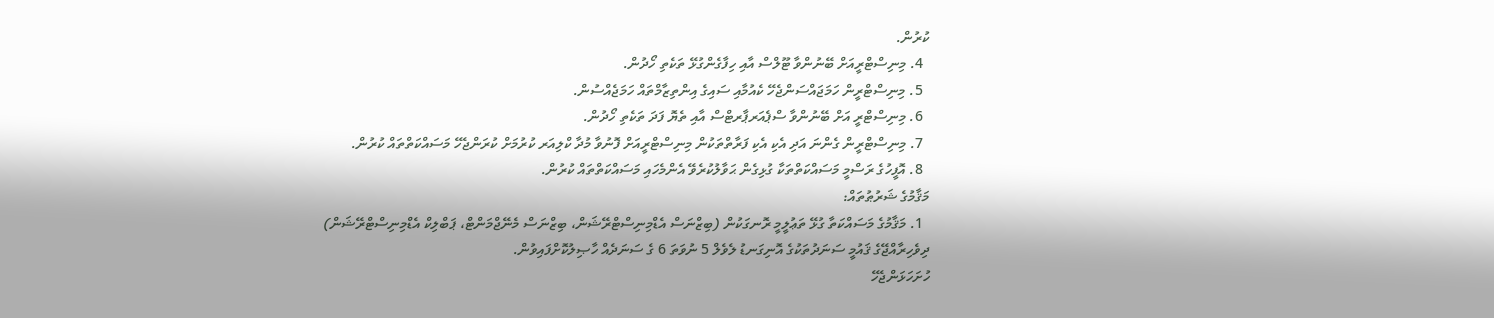ކުރުން.
  4. މިނިސްޓްރީއަށް ބޭނުންވާ ޓޫލްސް އާއި ހިފާގެންގުޅޭ ތަކެތި ހޯދުން.
  5. މިނިސްޓްރީން ހަމަޖައްސަންޖެހޭ ކެއުމާއި ސައިގެ އިންތިޒާމްތައް ހަމަޖެއްސުން.
  6. މިނިސްޓްރީ އަށް ބޭނުންވާ ސްޕެއަރޕާރޓްސް އާއި ތެޔޮ ފަދަ ތަކެތި ހޯދުން.
  7. މިނިސްޓްރީން ގެންނަ އަދި އެކި އެކި ފަރާތްތަކުން މިނިސްޓްރީއަށް ފޮނުވާ މުދާ ކްލިއަރ ކުރުމަށް ކުރަންޖެހޭ މަސައްކަތްތައް ކުރުން.
  8. އޮފީހުގެ ރަސްމީ މަސައްކަތްތަކާ ގުޅިގެން ޙަވާލުކުރެވޭ އެންމެހައި މަސައްކަތްތައް ކުރުން.
މަޤާމުގެ ޝަރުޠުތައް:
  1. މަޤާމުގެ މަސައްކަތާ ގުޅޭ ތަޢުލީމީ ރޮނގަކުން (ބިޒްނަސް އެޑްމިނިސްޓްރޭޝަން، ބިޒްނަސް މެނޭޖްމަންޓް، ޕަބްލިކް އެޑްމިނިސްޓްރޭޝަން) ދިވެހިރާއްޖޭގެ ޤައުމީ ސަނަދުތަކުގެ އޮނިގަނޑު ލެވެލް 5 ނުވަތަ 6 ގެ ސަނަދެއް ހާޞިލުކޮށްފައިވުން.
ހުށަހަޅަންޖެހޭ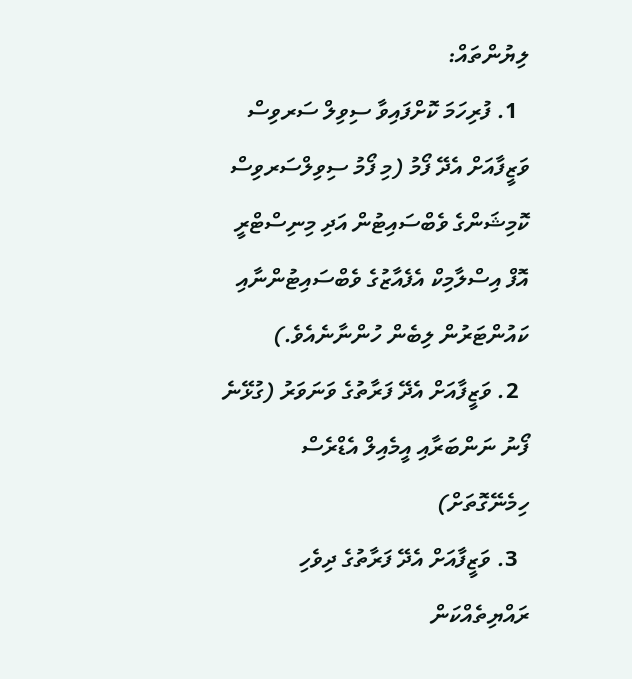ލިޔުންތައް:
  1. ފުރިހަމަ ކޮށްފައިވާ ސިވިލް ސަރވިސް ވަޒީފާއަށް އެދޭ ފޯމު (މި ފޯމު ސިވިލްސަރވިސް ކޮމިޝަންގެ ވެބްސައިޓުން އަދި މިނިސްޓްރީ އޮފް އިސްލާމިކް އެފެއާޒުގެ ވެބްސައިޓުންނާއި ކައުންޓަރުން ލިބެން ހުންނާނެއެވެ.)
  2. ވަޒީފާއަށް އެދޭ ފަރާތުގެ ވަނަވަރު (ގުޅޭނެ ފޯނު ނަންބަރާއި އީމެއިލް އެޑްރެސް ހިމެނޭގޮތަށް)
  3. ވަޒީފާއަށް އެދޭ ފަރާތުގެ ދިވެހި ރައްޔިތެއްކަން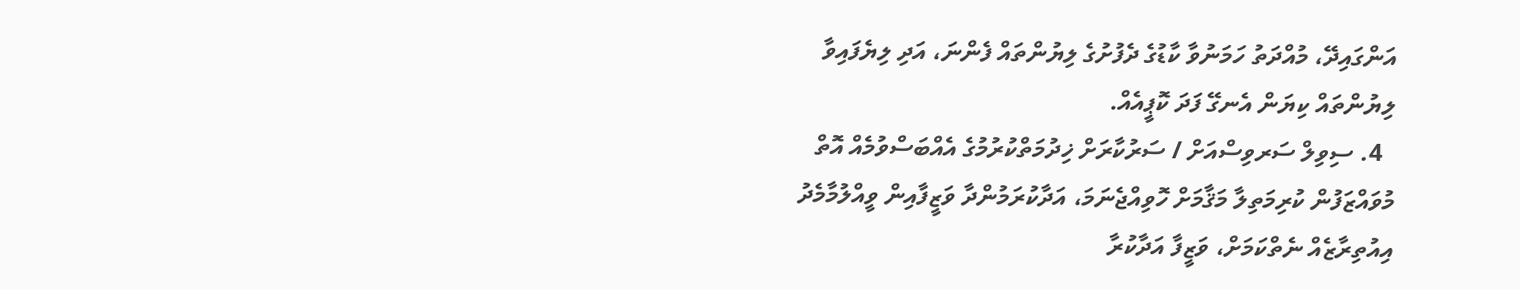އަންގައިދޭ، މުއްދަތު ހަމަނުވާ ކާޑުގެ ދެފުށުގެ ލިޔުންތައް ފެންނަ، އަދި ލިޔެފައިވާ ލިޔުންތައް ކިޔަން އެނގޭ ފަދަ ކޮޕީއެއް.
  4. ސިވިލް ސަރވިސްއަށް / ސަރުކާރަށް ޚިދުމަތްކުރުމުގެ އެއްބަސްވުމެއް އޮތް މުވައްޒަފުން ކުރިމަތިލާ މަޤާމަށް ހޮވިއްޖެނަމަ، އަދާކުރަމުންދާ ވަޒީފާއިން ވީއްލުމާމެދު އިއުތިރާޒެއް ނެތްކަމަށް، ވަޒީފާ އަދާކުރާ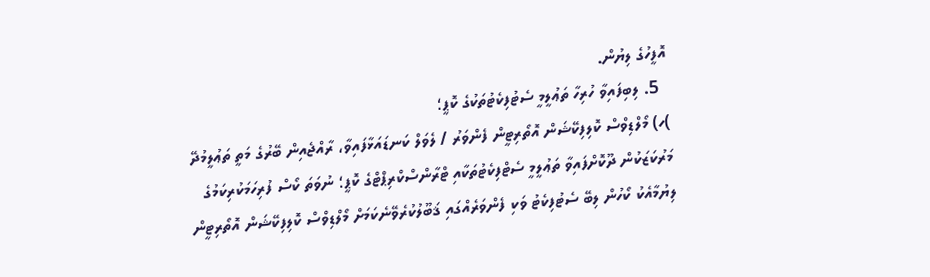އޮފީހުގެ ލިޔުން.
  5. ލިބިފައިވާ ހުރިހާ ތަޢުލީމީ ސެޓުފިކެޓުތަކުގެ ކޮޕީ؛
)ހ) މޯލްޑިވްސް ކޮލިފިކޭޝަން އޮތޯރިޓީން ފެންވަރު / ލެވަލް ކަނޑައަޅާފައިވާ، ރާއްޖެއިން ބޭރުގެ މަތީ ތަޢުލީމުދޭ މަރުކަޒަކުން ދޫކޮށްފައިވާ ތަޢުލީމީ ސެޓްފިކެޓުތަކާއި ޓްރާންސްކްރިޕްޓްގެ ކޮޕީ؛ ނުވަތަ ކޯސް ފުރިހަމަކުރިކަމުގެ ލިޔުމާއެކު ކޯހުން ލިބޭ ސެޓުފިކެޓު ވަކި ފެންވަރެއްގައި ޤަބޫލުކުރެވޭނެކަމަށް މޯލްޑިވްސް ކޮލިފިކޭޝަން އޮތޯރިޓީން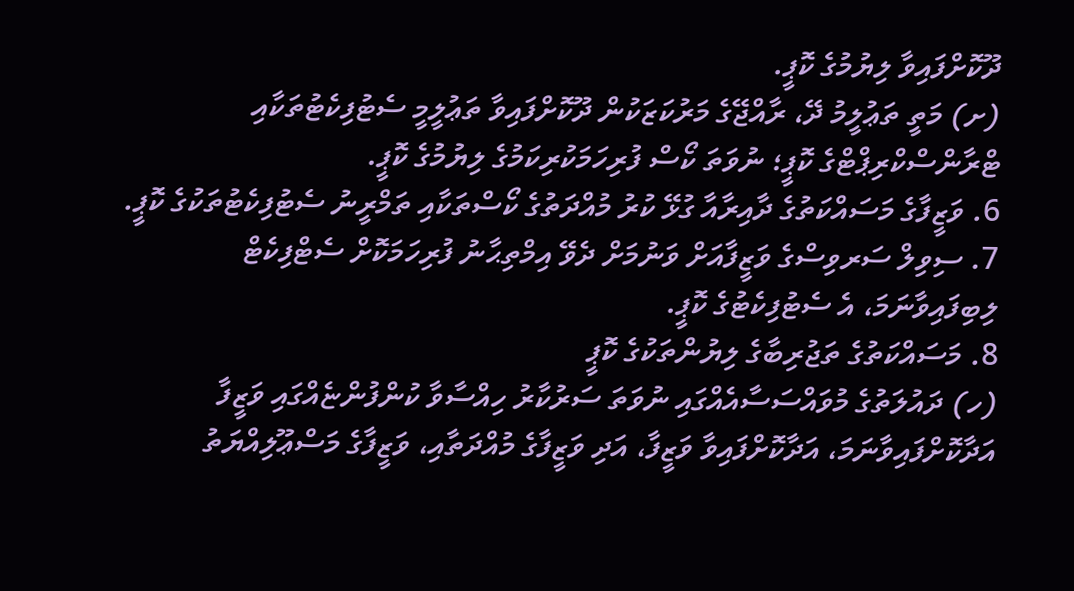ދޫކޮށްފައިވާ ލިޔުމުގެ ކޮޕީ.
(ށ) މަތީ ތަޢުލީމު ދޭ، ރާއްޖޭގެ މަރުކަޒަކުން ދޫކޮށްފައިވާ ތަޢުލީމީ ސެޓުފިކެޓުތަކާއި ޓްރާންސްކްރިޕްޓްގެ ކޮޕީ؛ ނުވަތަ ކޯސް ފުރިހަމަކުރިކަމުގެ ލިޔުމުގެ ކޮޕީ.
6. ވަޒީފާގެ މަސައްކަތުގެ ދާއިރާއާ ގުޅޭ ކުރު މުއްދަތުގެ ކޯސްތަކާއި ތަމްރީނު ސެޓުފިކެޓުތަކުގެ ކޮޕީ.
7. ސިވިލް ސަރވިސްގެ ވަޒީފާއަށް ވަނުމަށް ދެވޭ އިމްތިޙާނު ފުރިހަމަކޮށް ސެޓްފިކެޓް ލިބިފައިވާނަމަ، އެ ސެޓުފިކެޓުގެ ކޮޕީ.
8. މަސައްކަތުގެ ތަޖުރިބާގެ ލިޔުންތަކުގެ ކޮޕީ
(ހ) ދައުލަތުގެ މުވައްސަސާއެއްގައި ނުވަތަ ސަރުކާރު ހިއްސާވާ ކުންފުންޏެއްގައި ވަޒީފާ އަދާކޮށްފައިވާނަމަ، އަދާކޮށްފައިވާ ވަޒީފާ، އަދި ވަޒީފާގެ މުއްދަތާއި، ވަޒީފާގެ މަސްޢޫލިއްޔަތު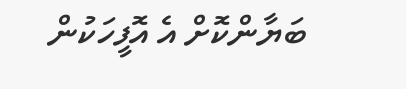ބަޔާންކޮށް އެ އޮފީހަކުން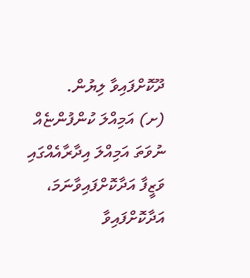ދޫކޮށްފައިވާ ލިޔުން.
(ށ) އަމިއްލަ ކުންފުންޏެއް ނުވަތަ އަމިއްލަ އިދާރާއެއްގައި ވަޒީފާ އަދާކޮށްފައިވާނަމަ، އަދާކޮށްފައިވާ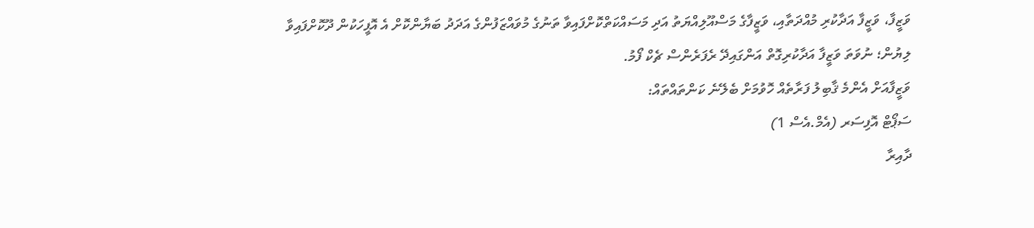ވަޒީފާ، ވަޒީފާ އަދާކުރި މުއްދަތާއި، ވަޒީފާގެ މަސްއޫލިއްޔަތު އަދި މަސައްކަތްކޮށްފައިވާ ތަނުގެ މުވައްޒަފުންގެ އަދަދު ބަޔާންކޮށް އެ އޮފީހަކުން ދޫކޮށްފައިވާ ލިޔުން؛ ނުވަތަ ވަޒީފާ އަދާކުރިގޮތް އަންގައިދޭ ރެފަރެންސް ޗެކް ފޯމު.
ވަޒީފާއަށް އެންމެ ޤާބިލު ފަރާތެއް ހޮވުމަށް ބެލޭނެ ކަންތައްތައް:
ސަޕޯޓް އޮފިސަރ (އެމް.އެސް 1)
ދާއިރާ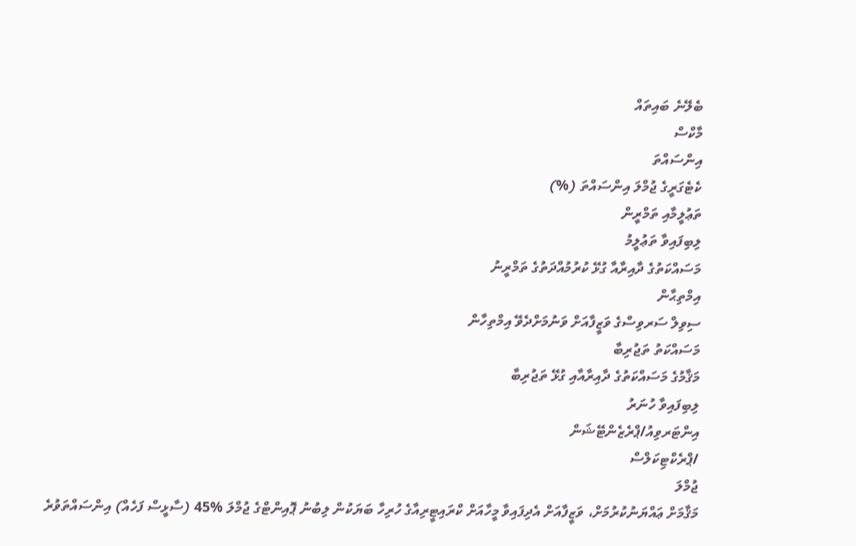ބެލޭނެ ބައިތައް
މާކްސް
އިންސައްތަ
ކެޓެގަރީގެ ޖުމްލަ އިންސައްތަ (%)
ތަޢުލީމާއި ތަމްރީން
ލިބިފައިވާ ތަޢުލީމު
މަސައްކަތުގެ ދާއިރާއާ ގުޅޭ ކުރުމުއްދަތުގެ ތަމްރީނު
އިމްތިޙާން
ސިވިލް ސަރވިސްގެ ވަޒީފާއަށް ވަނުމަށްދެވޭ އިމްތިހާން
މަސައްކަތު ތަޖުރިބާ
މަޤާމުގެ މަސައްކަތުގެ ދާއިރާއާއި ގުޅޭ ތަޖުރިބާ
ލިބިފައިވާ ހުނަރު
އިންޓަރވިއު/ޕްރެޒެންޓޭޝަން
/ޕްރެކްޓިކަލްސް
ޖުމްލަ
މަޤާމަށް ޢައްޔަނުކުރުމަށް، ވަޒީފާއަށް އެދިފައިވާ މީހާއަށް ކްރައިޓީރިއާގެ ހުރިހާ ބަޔަކުން ލިބުނު ޕޮއިންޓްގެ ޖުމްލަ %45 (ސާޅީސް ފަހެއް) އިންސައްތަވުރެ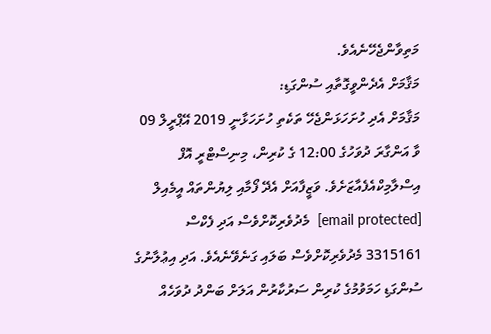މަތިވާންޖެހޭނެއެވެ.
މަޤާމަށް އެދެންވީގޮތާއި ސުންގަޑި:
މަޤާމަށް އެދި ހުށަހަޅަންޖެހޭ ތަކެތި ހުށަހަޅާނީ 2019 އޭޕްރީލް 09 ވާ އަންގާރަ ދުވަހުގެ 12:00 ގެ ކުރިން، މިނިސްޓްރީ އޮފް އިސްލާމިކްއެފެއާޒަށެވެ. ވަޒީފާއަށް އެދޭ ފޯމާއި ލިޔުންތައް އީމެއިލް   [email protected]  މެދުވެރިކޮށްވެސް އަދި ފެކްސް 3315161 މެދުވެރިކޮށްވެސް ބަލައި ގަނެވޭނެއެވެ. އަދި އިޢުލާނުގެ ސުންގަޑި ހަމަވުމުގެ ކުރިން ސަރުކާރުން އަލަށް ބަންދު ދުވަހެއް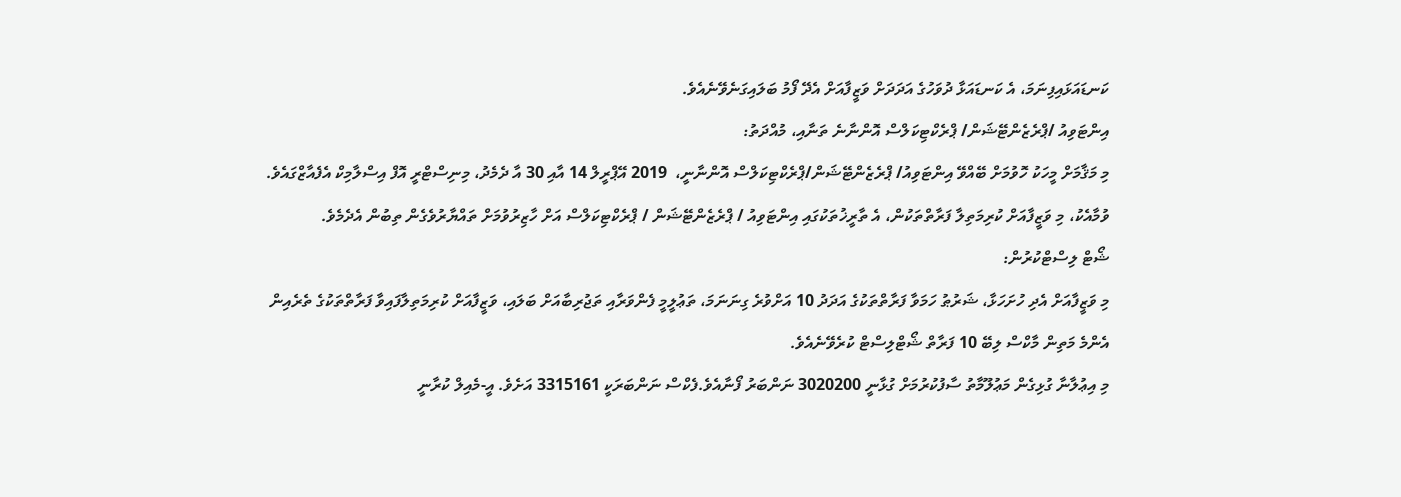ކަނޑައަޅައިފިނަމަ، އެ ކަނޑައަޅާ ދުވަހުގެ އަދަދަށް ވަޒީފާއަށް އެދޭ ފޯމު ބަލައިގަނެވޭނެއެވެ.
އިންޓަވިއު /ޕްރެޒެންޓޭޝަން/ ޕްރެކްޓިކަލްސް އޮންނާނެ ތަނާއި، މުއްދަތު:
މި މަޤާމަށް މީހަކު ހޮވުމަށް ބޭއްވޭ އިންޓަވިއު/ ޕްރެޒެންޓޭޝަން/ޕްރެކްޓިކަލްސް އޮންނާނީ،  2019 އޭޕްރީލް 14 އާއި 30 އާ ދެމެދު، މިނިސްޓްރީ އޮފް އިސްލާމިކް އެފެއާޒްގައެވެ. ވުމާއެކު، މި ވަޒީފާއަށް ކުރިމަތިލާ ފަރާތްތަކުން، އެ ތާރީޚުތަކުގައި އިންޓަވިއު / ޕްރެޒެންޓޭޝަން / ޕްރެކްޓިކަލްސް އަށް ހާޒިރުވުމަށް ތައްޔާރުވެގެން ތިބުން އެދެމެވެ.
ޝޯޓް ލިސްޓްކުރުން:
މި ވަޒީފާއަށް އެދި ހުށަހަޅާ، ޝަރުޠު ހަމަވާ ފަރާތްތަކުގެ އަދަދު 10 އަށްވުރެ ގިނަނަމަ، ތަޢުލީމީ ފެންވަރާއި ތަޖުރިބާއަށް ބަލައި، ވަޒީފާއަށް ކުރިމަތިލާފައިވާ ފަރާތްތަކުގެ ތެރެއިން އެންމެ މަތިން މާކްސް ލިބޭ 10 ފަރާތް ޝޯޓްލިސްޓް ކުރެވޭނެއެވެ.
މި އިޢުލާނާ ގުޅިގެން މަޢުލޫމާތު ސާފުކުރުމަށް ގުޅާނީ 3020200 ނަންބަރު ފޯނާއެވެ.ފެކްސް ނަންބަރަކީ 3315161 އަށެވެ. އީ-މެއިލް ކުރާނީ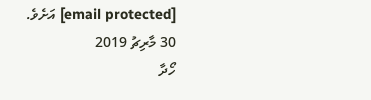[email protected] އަށެވެ.
30 މާރިޗު 2019
ހޯދާ